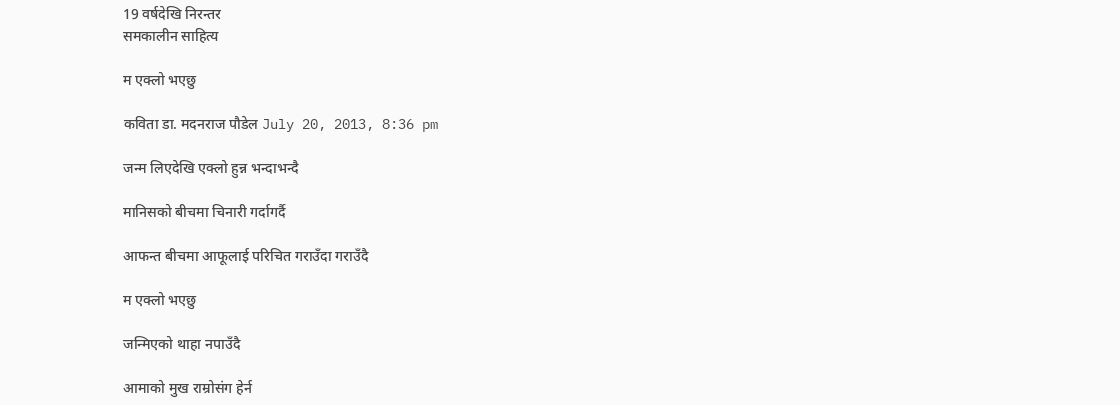19 वर्षदेखि निरन्तर
समकालीन साहित्य

म एक्लो भएछु

कविता डा. मदनराज पौडेल July 20, 2013, 8:36 pm

जन्म लिएदेखि एक्लो हुन्न भन्दाभन्दै

मानिसको बीचमा चिनारी गर्दागर्दै

आफन्त बीचमा आफूलाई परिचित गराउँदा गराउँदै

म एक्लो भएछु

जन्मिएको थाहा नपाउँदै

आमाको मुख राम्रोसंग हेर्न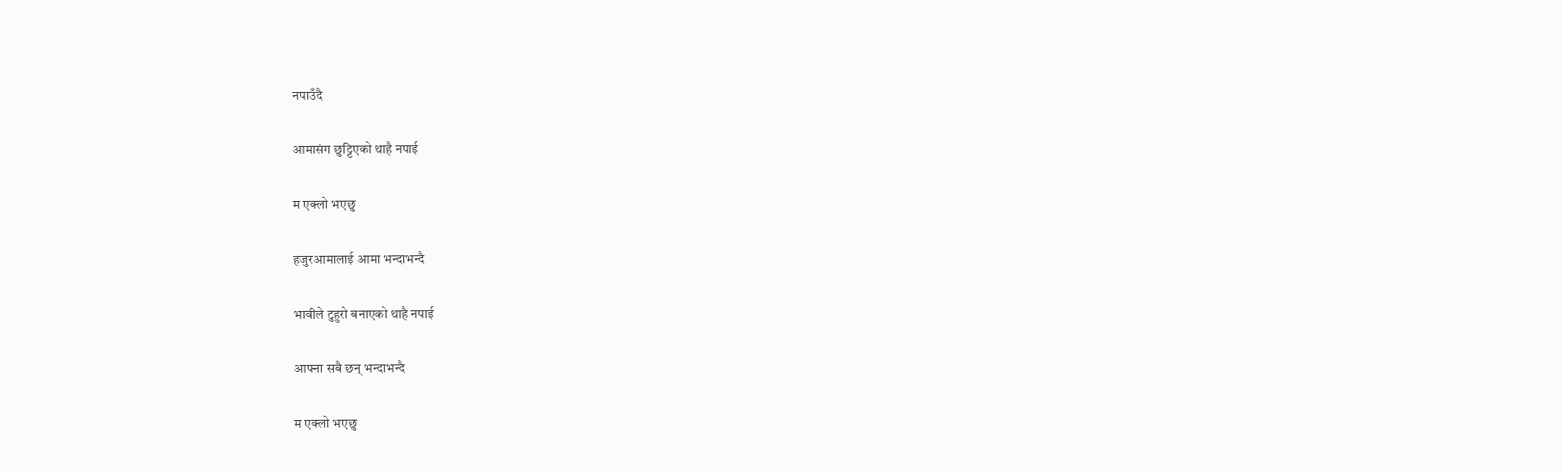नपाउँदै

आमासंग छुट्टिएको थाहै नपाई

म एक्लो भएछु

हजुरआमालाई आमा भन्दाभन्दै

भावीले टुहुरो बनाएको थाहै नपाई

आफ्ना सबै छन् भन्दाभन्दै

म एक्लो भएछु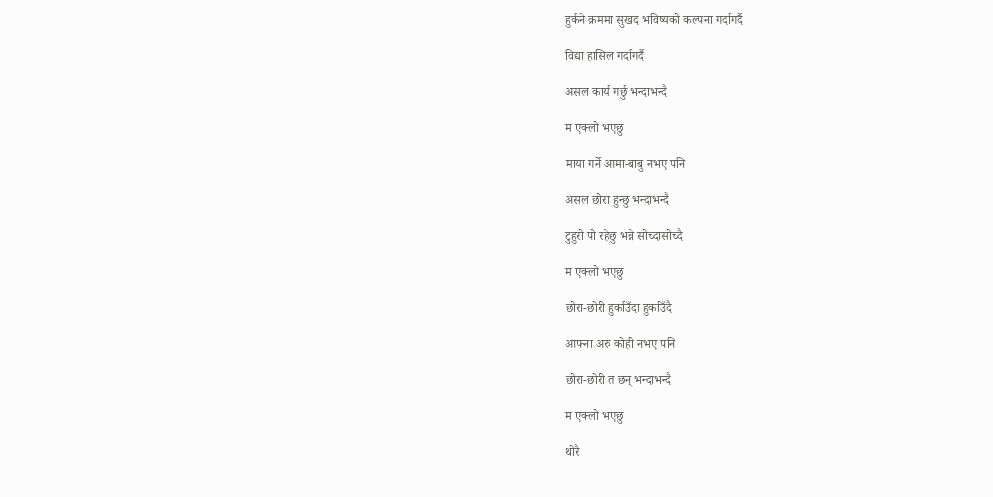हुर्कने क्रममा सुखद भविष्यको कल्पना गर्दागर्दै

विद्या हासिल गर्दागर्दै

असल कार्य गर्छु भन्दाभन्दै

म एक्लो भएछु

माया गर्ने आमा-बाबु नभए पनि

असल छोरा हुन्छु भन्दाभन्दै

टुहुरो पो रहेछु भन्ने सोच्दासोच्दै

म एक्लो भएछु

छोरा-छोरी हुर्काउँदा हुर्काउँदै

आफ्ना अरु कोही नभए पनि

छोरा-छोरी त छन् भन्दाभन्दै

म एक्लो भएछु

थोरै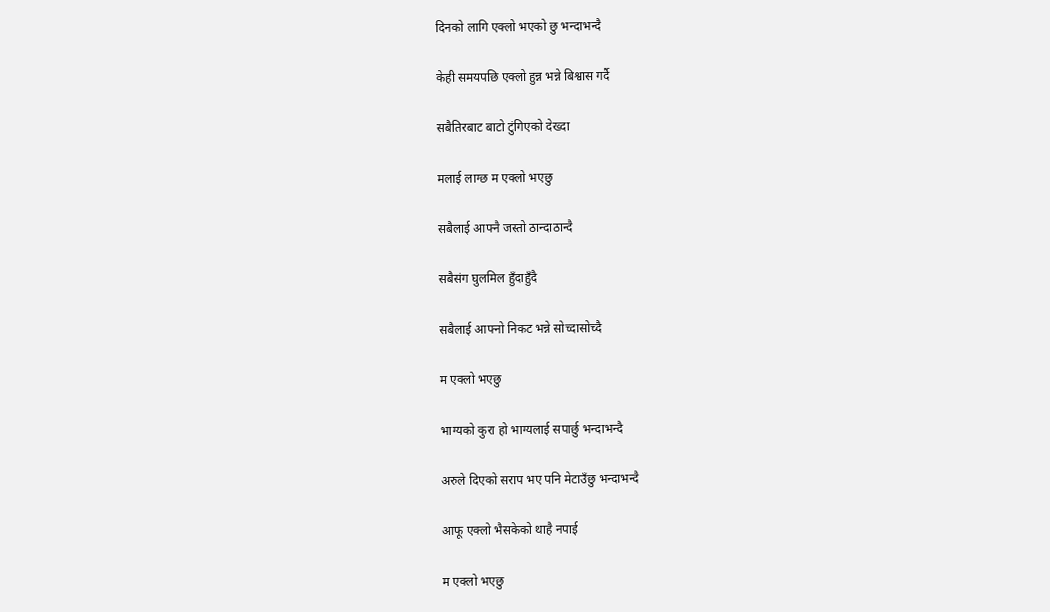दिनको लागि एक्लो भएको छु भन्दाभन्दै

केही समयपछि एक्लो हुन्न भन्ने बिश्वास गर्दै

सबैतिरबाट बाटो टुंगिएको देख्दा

मलाई लाग्छ म एक्लो भएछु

सबैलाई आफ्नै जस्तो ठान्दाठान्दै

सबैसंग घुलमिल हुँदाहुँदै

सबैलाई आफ्नो निकट भन्ने सोच्दासोच्दै

म एक्लो भएछु

भाग्यको कुरा हो भाग्यलाई सपार्छु भन्दाभन्दै

अरुले दिएको सराप भए पनि मेटाउँछु भन्दाभन्दै

आफू एक्लो भैसकेको थाहै नपाई

म एक्लो भएछु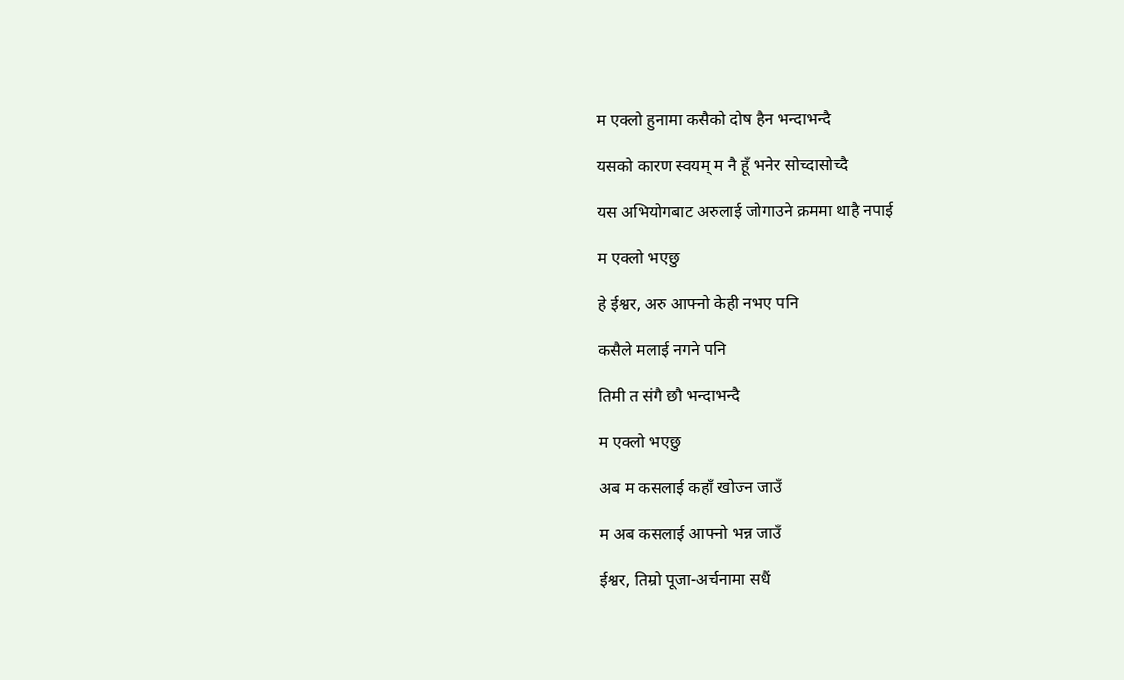म एक्लो हुनामा कसैको दोष हैन भन्दाभन्दै

यसको कारण स्वयम् म नै हूँ भनेर सोच्दासोच्दै

यस अभियोगबाट अरुलाई जोगाउने क्रममा थाहै नपाई

म एक्लो भएछु

हे ईश्वर, अरु आफ्नो केही नभए पनि

कसैले मलाई नगने पनि

तिमी त संगै छौ भन्दाभन्दै

म एक्लो भएछु

अब म कसलाई कहाँ खोज्न जाउँ

म अब कसलाई आफ्नो भन्न जाउँ

ईश्वर, तिम्रो पूजा-अर्चनामा सधैं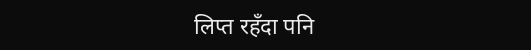लिप्त रहँदा पनि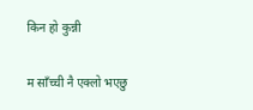किन हो कुन्नी

म साँच्ची नै एक्लो भएछु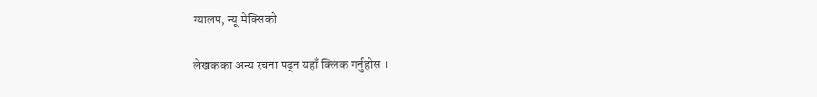ग्यालप, न्यू मेक्सिको

लेखकका अन्य रचना पढ्न यहाँ क्लिक गर्नुहोस ।